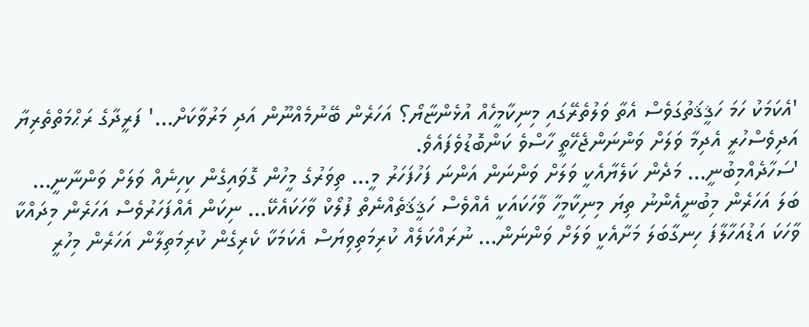'އެކަމަކު ހަމަ ހަޤީޤަތުގަވެސް އެތާ ވަލުތެރޭގައި މިނިކާމީހެއް އުޅެންޏާޔޯ؟ އަހަރެން ބޭނުމެއްނޫން އަދި މަރުވާކަށް…' ފަރީދާގެ ރަޙްމަތްތެރިޔާ އަދިވެސްހުރީ އެދިމާ ވަލަށް ވަންނަންޖެހޭތީ ހާސްވެ ކަންބޮޑުވެފައެވެ.
'ސަހާދެއްމިބުނީ… މަދެން ކަލެޔާއެކީ ވަލަށް ވަންނަން އަންނަ ފަހުފަހަރު މީ… ތިވަރުގެ މީހުން ގޮވައިގެން ކިހިނެއް ވަލަށް ވަންނާނީ… ބަލަ އަހަރެން މިބުނީއެންނު ތިޔަ މިނިކާމީހާ ވާހަކައަކީ އެއްވެސް ހަޤީޤަތެއްނެތް ފުލޯކް ވާހަކައެކޭ… ނިކަން އެއްފަހަރުވެސް އަހަރެން މިދައްކާ ވާހަކަ އަޑުއަހާލާފަ ހިނގާބަލަ މަށާއެކީ ވަލަށް ވަންނަން… ނުރައްކަލެއް ކުރިމަތިވިޔަސް އެކަމަކާ ކެރިގެން ކުރިމަތިލާން އަހަރެން މިހުރީ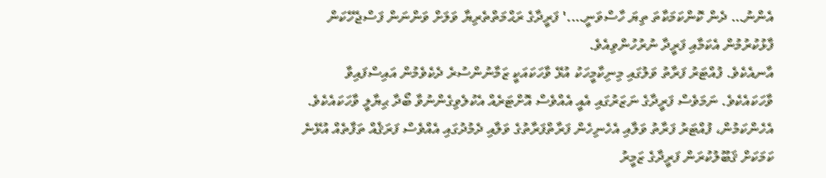އެންނު… ދެން ކޮންކަމަކާތަ ތިޔަ ހާސްވަނީ….' ފަރީދާގެ ރަޙްމަތްތެރިޔާ ވަލަށް ވަންނަން ފަސްޖެހޭކަން ފާޅުކުރުމުން އެކަމާއި ފަރީދާ ނުރުހުންވިއެވެ.
އާނއެކެވެ. ފުއްޓަރު ފަރާތު ވަލުގައި މިނިކާމީހަކު އުޅޭ ވާހަކައަކީ ޒަމާނުންސުރެ ދެކެވެމުން އައިސްފައިވާ ވާހަކައެކެވެ. ނަމަވެސް ފަރީދާގެ ނަޒަރުގައި އެއީ އެއްވެސް އޮށްޓަރެއް އެކުލެވިގެންނުވާ ބޯދާ ޙިޔާލީ ވާހަކައެކެވެ. އެހެންކަމުން، ފުއްޓަރު ފަރާތު ވަލާއި އެހެނިހެން ފަރާތްފަރާތުގެ ވަލާއި ދެމުދުގައި އެއްވެސް ފަރަޤެއް ތަފާތެއް އުޅޭނެ ކަމަކަށް ޤަބޫލުކުރަން ފަރީދާގެ ޒަމީރު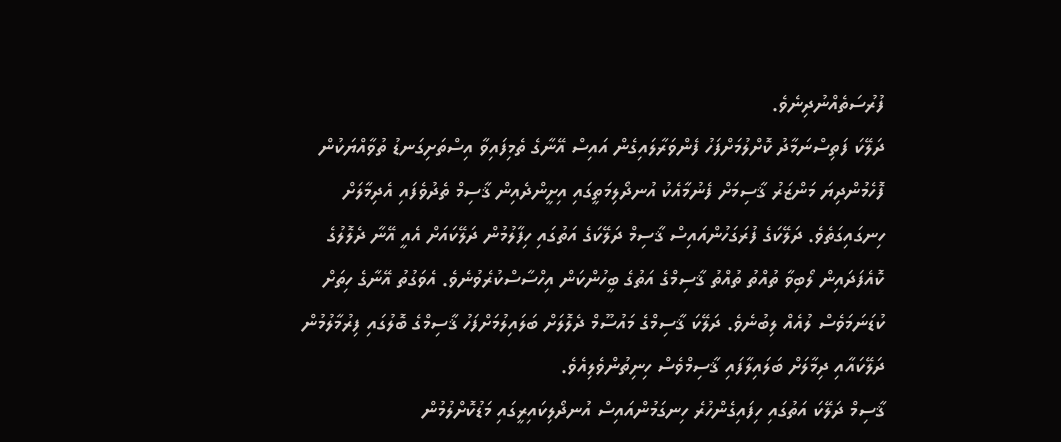ފުރުސަތެއްނުދިނެވެ.
ދަލޭކަ ފަތިސްނަމާދު ކޮށްލުމަށްފަހު ފެންވަރާލައިގެން އައިސް އޭނާގެ ތެމިފައިވާ އިސްތަށިގަނޑު ތުވާއްޔަކުން ފޮހެމުންދިޔަ މަންޒަރު ޤާސިމަށް ފެނުމާއެކު އުނދޯލިމަތީގައި އިށީންދެއިން ޤާސިމް ތެދުވެފައި އެދިމާލަށް ހިނގައިގަތެވެ. ދަލޭކަގެ ފުރަގަހުންއައިސް ޤާސިމް ދަލޭކަގެ އަތުގައި ހިފާލުމުން ދަލޭކައަށް އެއީ އޭނާ ދެލޮލުގެ ކޮއެފަދައިން ލޯބިވާ ތުއްތު ތުއްތު ޤާސިމްގެ އަތުގެ ބީހުންކަން އިހްސާސްކުރެވުނެވެ. އެވަގުތު އޭނާގެ ހިތަށް ކުޑަނަމަވެސް ލުއެއް ލިބުނެވެ. ދަލޭކަ ޤާސިމްގެ މައުސޫމް ދެލޮލަށް ބަލައިލުމަށްފަހު ޤާސިމްގެ ބޮލުގައި ފިރުމާލުމުން ދަލޭކައާއި ދިމާލަށް ބަލައިލާފައި ޤާސިމްވެސް ހިނިތުންވެލިއެވެ.
ޤާސިމް ދަލޭކަ އަތުގައި ހިފައިގެންހުރެ ހިނގަމުންއައިސް އުނދޯލިކައިރީގައި މަޑުކޮށްލުމުން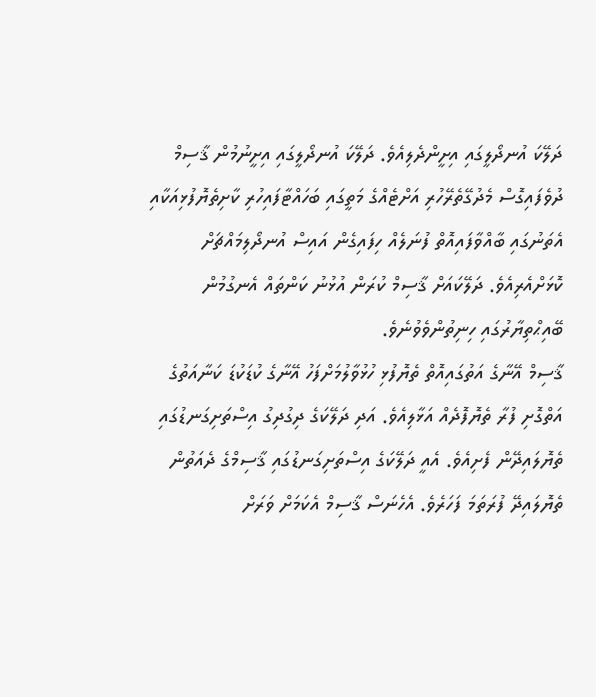ދަލޭކަ އުނދޯލީގައި އިށީންދެލިއެވެ. ދަލޭކަ އުނދޯލީގައި އިށީނުމުން ޤާސިމް ދުވެފައިގޮސް މެދުގޭތެރޭހުރި އަށްޓެއްގެ މަތީގައި ބަހައްޓާފައިހުރި ކާށިތެޔޮފުޅިއަކާއި އެތަނުގައި ބާއްވާފައިއޮތް ފުނަލެއް ހިފައިގެން އައިސް އުނދޯލިމައްޗަށް ކޮޅަށްއެރިއެވެ. ދަލޭކައަށް ޤާސިމް ކުރަން އުޅުނު ކަންތައް އެނގުމުން ބޭއިޙްތިޔާރުގައި ހިނިތުންވެވުނެވެ.
ޤާސިމް އޭނާގެ އަތުގައިއޮތް ތެޔޮފުޅި ހުޅުވާލުމަށްފަހު އޭނާގެ ކުޑަކުޑަ ކަނާއަތުގެ އަތްގޮށި ފުރާ ތެޔޮފޮދެއް އަޅާލިއެވެ. އަދި ދަލޭކަގެ ދިގުދިގު އިސްތަށިގަނޑުގައި ތެޔޮލައިދޭން ފެށިއެވެ. އެއީ ދަލޭކަގެ އިސްތަށިގަނޑުގައި ޤާސިމްގެ ދެއަތުން ތެޔޮލައިދޭ ފުރަތަމަ ފަހަރެވެ. އެހެނަސް ޤާސިމް އެކަމަށް ވަރަށް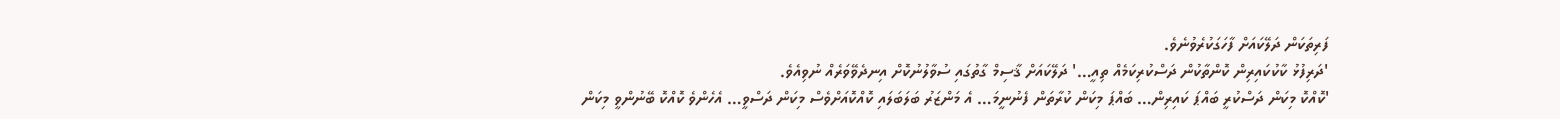ފަރިތަކަން ދަލޭކައަށް ފާހަގަކުރެވުނެވެ.
'ދަރިފުޅު ކާކުކައިރިން ކޮންތާކުން ދަސްކުރިކަމެއް ތިއީ…' ދަލޭކައަށް ޤާސިމް ގާތުގައި ސުވާލުނުކޮށް އިނދެވޭވަރެއް ނުވިއެވެ.
'ކޮއްކޮ މިކަން ދަސްކުރީ ބައްޕަ ކައިރިން… ބައްޕަ މިކަން ކުރާތަން ފެނުނީމަ… އެ މަންޒަރު ބަލަބަލައި ކޮއްކޮއަށްވެސް މިކަން ދަސްވީ… އެހެންވެ ކޮއްކޮ ބޭނުންވީ މިކަން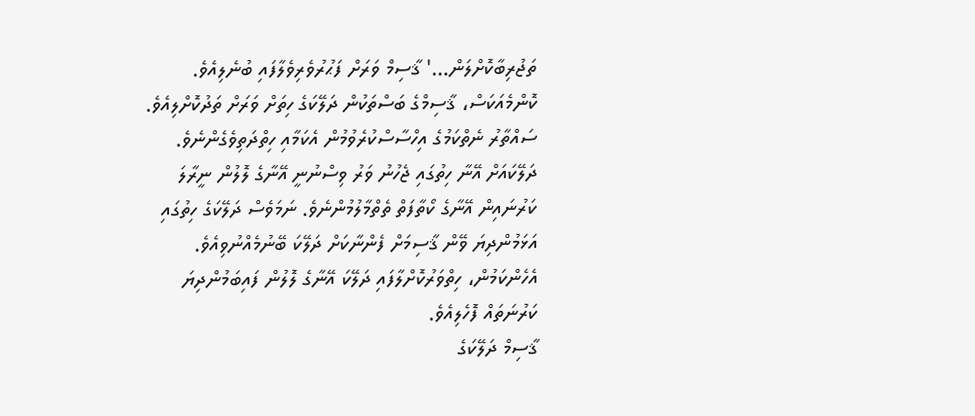ތަޖުރިބާކޮށްލަން…' ޤާސިމް ވަރަށް ފަޙުރުވެރިވެލާފައި ބުނެލިއެވެ.
ކޮންމެއަކަސް، ޤާސިމްގެ ބަސްތަކުން ދަލޭކަގެ ހިތަށް ވަރަށް ތަދުކޮށްލިއެވެ. ސައްތާރު ނެތްކަމުގެ އިހްސާސްކުރެވުމުން އެކަމާއި ހިތްދަތިވެގެންނެވެ. ދަލޭކައަށް އޭނާ ހިތުގައި ޖެހުނު ވަރު ވިސްނުނީ އޭނާގެ ލޮލުން ނީރާލަ ކަރުނައިން އޭނާގެ ކޯތާފަތް ތެތްމާލުމުންނެވެ. ނަމަވެސް ދަލޭކަގެ ހިތުގައި އަޅަމުންދިޔަ ވޭން ޤާސިމަށް ފެންނާކަށް ދަލޭކަ ބޭނުމެއްނުވިއެވެ. އެހެންކަމުން، ހިތްވަރުކޮށްލާފައި ދަލޭކަ އޭނާގެ ލޮލުން ފައިބަމުންދިޔަ ކަރުނަތައް ފޮހެލިއެވެ.
ޤާސިމް ދަލޭކަގެ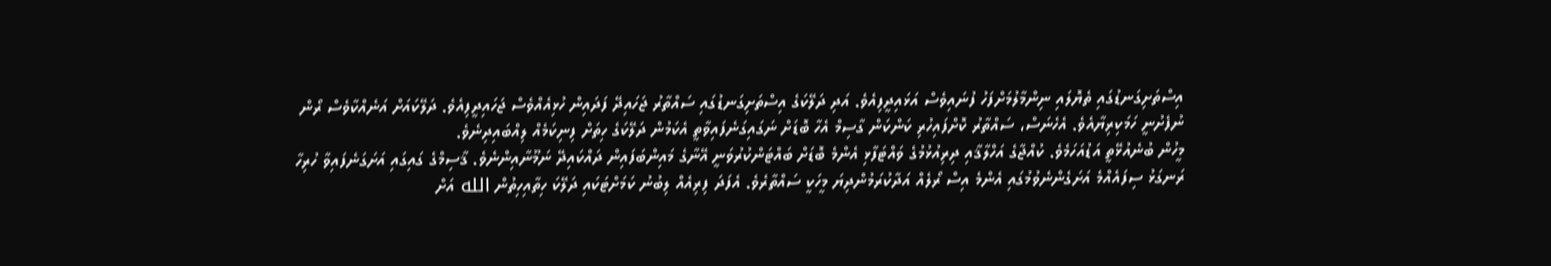އިސްތަށިގަނޑުގައި ތެޔޮލައި ނިންމާލުމަށްފަހު ފުނައިވެސް އަޅައިދީފިއެވެ. އަދި ދަލޭކަގެ އިސްތަށިގަނޑުގައި ސައްތާރު ޖަހައިދޭ ފަދައިން ހުޅިއެއްވެސް ޖަހައިދީފިއެވެ. ދަލޭކައަށް އަނެއްކާވެސް ރޯން ނުފެށުނީ ހަމަކިރިޔާއެވެ. އެހެނަސް، ސައްތާރު ކޮށްފައިހުރި ކަންކަން ގާސިމް އެހާ ބޮޑަށް ނަގައިގަނެފައިވާތީ އެކަމުން ދަލޭކަގެ ހިތަށް ފިނިކަމެއް ލިއްބައިދިނެވެ.
މީހުން ބުނެއުޅޭތީ އަޑުއަހަމެވެ. ކުއްޖާގެ އަހްލާޤާއި ދިރިއުޅުމުގެ ވައްޓަފާޅި އެންމެ ބޮޑަށް ބައްޓަންކުރުވަނީ އޭނާގެ މައިންބަފައިން ދައްކައިދޭ ނަމޫނާއިންނެވެ. ޤާސިމްގެ ގައިގައި އަށަގަނެފައިވާ ހުރިހާ ރަނގަޅު ސިފައެއްމެ އަށަގެންނެވުމުގައި އެންމެ އިސް ރޯލެއް އަދާކުރަމުންދިޔަ މީހަކީ ސައްތާރެވެ. އެފަދަ ފިރިއެއް ލިބުނު ކަމަށްޓަކައި ދަލޭކަ ހިތާއިހިތުން الله އަށް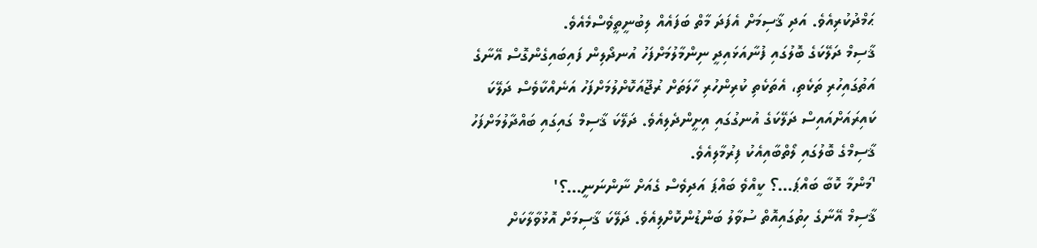ޙަމްދުކުރިއެވެ. އަދި ޤާސިމަށް އެފަދަ މާތް ބަފައެއް ލިބުނީތީވެސްމެއެވެ.
ޤާސިމް ދަލޭކަގެ ބޮލުގައި ފުނާއަޅައިދީ ނިންމާލުމަށްފަހު އުނދޯލިން ފައިބައިގެންގޮސް އޭނާގެ އަތުގައިހުރި ތަކެތި، އެތަކެތި ކުރިންހުރި ހާލަތަށް ރުޖޫއަކޮށްލުމަށްފަހު އަނެއްކާވެސް ދަލޭކަ ކައިރައަށްއައިސް ދަލޭކަގެ އުނގުގައި އިށީންދެލިއެވެ. ދަލޭކަ ޤާސިމް ގައިގައި ބައްދާލުމަށްފަހު ޤާސިމްގެ ބޮލުގައި ލޯތްބާއިއެކު ފިރުމާލިއެވެ.
'މަންމާ ކޮބާ ބައްޕަ…؟ ކީއްވެ ބައްޕަ އަދިވެސް ގެއަށް ނާންނަނީ…؟'
ޤާސިމް އޭނާގެ ހިތުގައިއޮތް ސުވާލު ބަންޑުންކޮށްލިއެވެ. ދަލޭކަ ޤާސިމަށް އޮޅުވާލާކަށް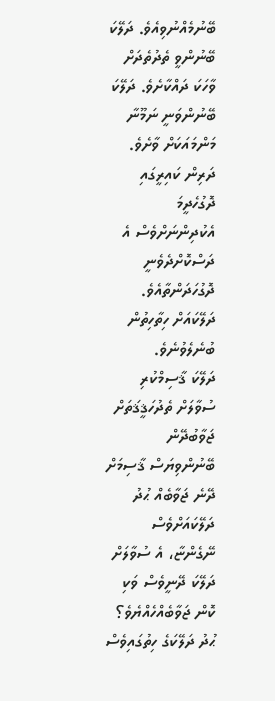ބޭނުމެއްނުވިއެވެ. ދަލޭކަ ބޭނުންވީ ތެދުތެދަށް ވާހަކަ ދައްކާށެވެ. ދަލޭކަ ބޭނުންވަނީ ނަމޫނާ މަންމައަކަށް ވާށެވެ. ދަރިން ކައިރީގައި ދޮގުހެދީމަ އެކުދިންނަށްވެސް އެ ދަސްކޮށްދެވެނީ ދޮގުހަދަންތާއެވެ. ދަލޭކައަށް ހިތާހިތުން ބުނެލެވުނެވެ.
ދަލޭކަ ޤާސިމްކުރި ސުވާލަށް ތެދުހަޤީޤަތަށް ޖަވާބުދޭން ބޭނުންވިޔަސް ޤާސިމަށް ދޭނެ ޖަވާބެއް ޙުދު ދަލޭކައަށްވެސް ނޭގެންޏާ، އެ ސުވާލަށް ދަލޭކަ ދޭނީވެސް ވަކި ކޮން ޖަވާބެއްހެއްޔެވެ؟ ޙުދު ދަލޭކަގެ ހިތުގައިވެސް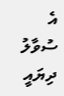އެ ސުވާލު ދިޔައީ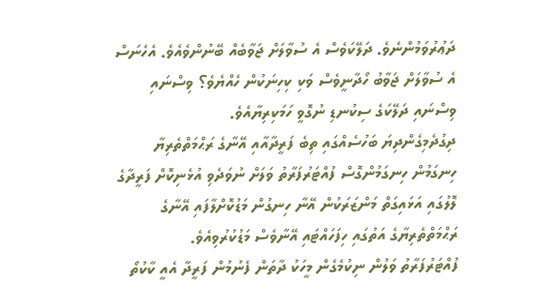ދަޢުރުވަމުންނެވެ. ދަލޭކަވެސް އެ ސުވާލަށް ޖަވާބެއް ބޭނުންވެއެވެ. އެހެނަސް އެ ސުވާލަށް ޖަވާބު ހޯދާނީވެސް ވަކި ކިހިނަކުން ހެއްޔެވެ؟ ވިސްނައި ވިސްނައި ދަލޭކަގެ ސިކުނޑި ނުގޮވީ ހަމަކިރިޔާއެވެ.
ދިގުދެމިގެންދިޔަ ބަހުސެއްގައި ތިބެ ފަރީދާއާއި އޭނާގެ ރަޙްމަތްތެރިޔާ ހިނގަމުން ހިނގަމުންގޮސް ފުއްޓަރުފަރާތު ވަލަށް ނުވަދެވި އުޅެނިކޮށް ފަރީދާގެ ލޮލުގައި އަޅައިގަތް މަންޒަރަކުން އޭނާ ހިނގުން މަޑުކޮށްލާފައި އޭނާގެ ރަޙްމަތްތެރިޔާގެ އަތުގައި ހިފަހައްޓައި އޭނާވެސް މަޑުކުރުވިއެވެ.
ފުއްޓަރުފަރާތު ވަލުން ނިކުމެގެން މީހަކު ދާތަން ފެނުމުން ފަރީދާ އެއީ ކާކުތޯ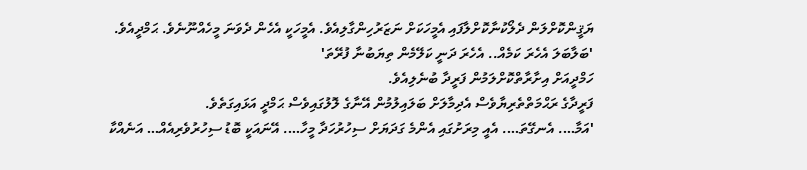ޔަޤީންކޮށްލަން ދެލޯކުނާކޮށްލާފައި އެމީހަކަށް ނަޒަރުހިންގާލިއެވެ. އެމީހަކީ އެހެން ދެވަނަ މީހެއްނޫނެވެ. ޙަމްދީއެވެ.
'ބަލާބަލަ އެހެރަ ކަމެއް.. އެހެރަ ދަނީ ކަލޭމެން ތިޔަބުނާ ފުރޭތަ'
ހަމްދީއަށް އިށާރާތްކޮށްލަމުން ފަރީދާ ބުނެލިއެވެ.
ފަރީދާގެ ރަޙްމަތްތެރިޔާވެސް އެދިމާލަށް ބަލައިލުމުން އޭނާގެ ލޮލުގައިވެސް ޙަމްދީ އަޅައިގަތެވެ.
'އަމާ…. އެނގޭތަ…. އެއީ މިރަށުގައި އެންމެ ގަދަޔަށް ސިހުރުހަދާ މީހާ…. އޭނައަކީ ބޮޑު ސިހުރުވެރިއެއް… އަނެއްކާ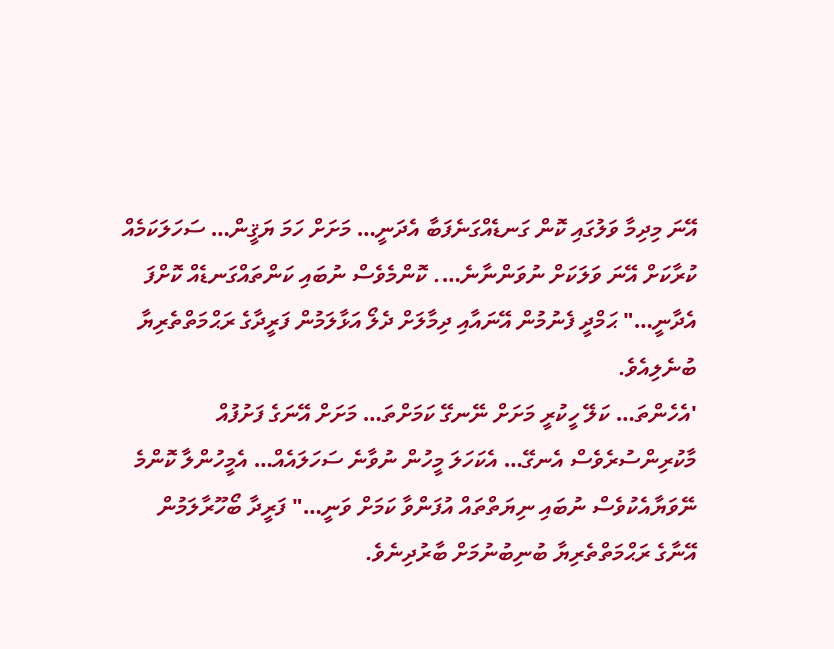އޭނަ މިދިމާ ވަލުގައި ކޮން ގަނޑެއްގަނެފަބާ އެދަނީ… މަށަށް ހަމަ ޔަޤީން… ސަހަލަކަމެއް ކުރާކަށް އޭނަ ވަލަކަށް ނުވަންނާނެ…. ކޮންމެވެސް ނުބައި ކަންތައްގަނޑެއް ކޮށްފަ އެދާނީ…" ޙަމްދީ ފެނުމުން އޭނައާއި ދިމާލަށް ދެލޯ އަޅާލަމުން ފަރީދާގެ ރަޙްމަތްތެރިޔާ ބުނެލިއެވެ.
'އެހެންތަ… ކަލޭ ހީކުރީ މަށަށް ނޭނގޭ ކަމަށްތަ… މަށަށް އޭނަގެ ފަށުފުއް މާކުރިންސުރެވެސް އެނގޭ… އެކަހަލަ މީހުން ނުވާނެ ސަހަލައެއް… އެމީހުންލާ ކޮންމެ ނޭވަޔާއެކުވެސް ނުބައި ނިޔަތްތައް އުފަންވާ ކަމަށް ވަނީ…" ފަރީދާ ބޯހޫރާލަމުން އޭނާގެ ރަޙްމަތްތެރިޔާ ބުނިބުނުމަށް ބާރުދިނެވެ.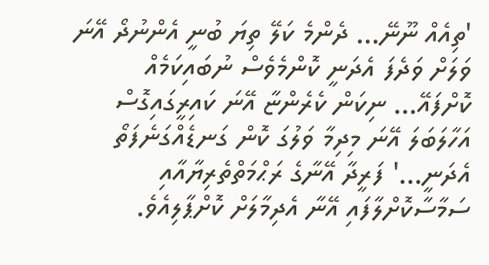'ތިއެއް ނޫނޭ… ދެންމެ ކަލޭ ތިޔަ ބުނީ އެންނުދޯ އޭނަ ވަލަށް ވަދެފަ އެދަނީ ކޮންމެވެސް ނުބައިކަމެއް ކޮށްފައޭ… ނިކަން ކެރެންޏާ އޭނަ ކައިރީގައިގޮސް އަހާލަބަލަ އޭނަ މިދިމާ ވަލުގަ ކޮން ގަނޑެއްގަނެފަތޯ އެދަނީ…' ފަރީދާ އޭނާގެ ރަޙްމަތްތެރިޔާއާއި ސަމާސާކޮށްލާފައި އޭނާ އެދިމާލަށް ކޮށްޕާލިއެވެ.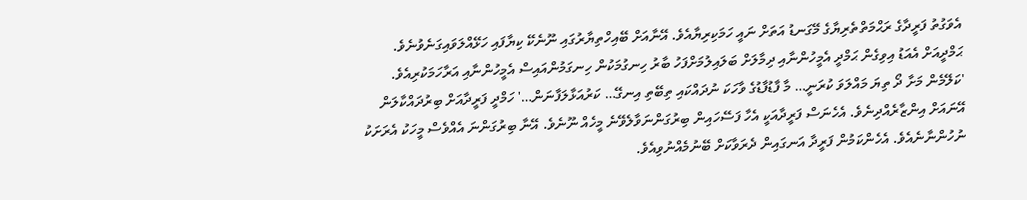އެވަގުތު ފަރީދާގެ ރަޙްމަތްތެރިޔާގެ މޭގަނޑު އަތަށް ނައީ ހަމަކިރިޔާއެވެ. އޭނާއަށް ބޭއިހްތިޔާރުގައި ނޫނެކޭ ކިޔާފައި ހަޅޭއްލަވައިގަނެވުނެވެ.
ޙަމްދީއަށް އެއަޑު އިވިގެން ޙަމްދީ އެމީހުންނާއި ދިމާލަށް ބަލައިލުމަށްފަހު ބާރު ހިނގުމަކުން ހިނގަމުންއައިސް އެމީހުންނާއި އަރާހަމަކުރިއެވެ.
'ކަލޭމެން މަށާ ދޯ ތިޔަ މައްލަވަ ކުރަނީ… މާ ފާޑުފާޑުގެ ވާހަކަ ނުދައްކައި ތިބޭތި އިނގޭ… ކަރުއަޅާލަފާނަން…' ހަމްދީ ފަރީދާއަށް ބިރުދައްކާލަން އޭނައަށް އިންޒާރެއްދިނެވެ. އެހެނަސް ފަރީދާއަކީ އެހާ ފަސޭހައިން ބިރުގަންނަވާލެވޭނެ މީހެއް ނޫނެވެ. އޭނާ ބިރުގަންނަ އެއްވެސް މީހަކު އެރަށަކު ނުހުންނާނެއެވެ. އެހެންކަމުން ފަރީދާ އަނގައިން ދެރަވާކަށް ބޭނުމެއްނުވިއެވެ.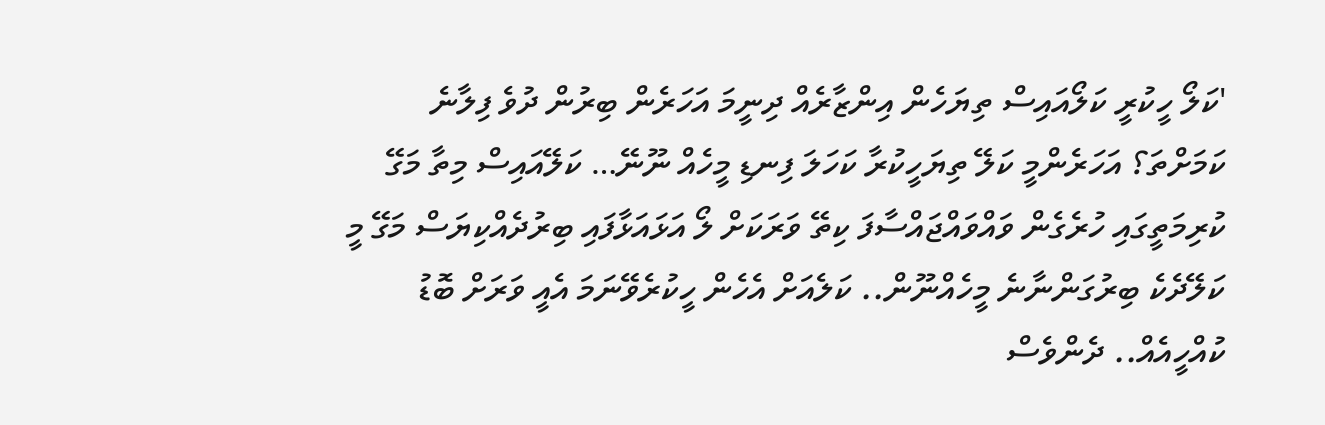'ކަލޯ ހީކުރީ ކަލޯއައިސް ތިޔަހެން އިންޒާރެއް ދިނީމަ އަހަރެން ބިރުން ދުވެ ފިލާނެ ކަމަށްތަ؟ އަހަރެންމީ ކަލޭ ތިޔަހީކުރާ ކަހަލަ ފިނޑި މީހެއް ނޫނޭ… ކަލޭއައިސް މިތާ މަގޭ ކުރިމަތީގައި ހުރެގެން ވައްވައްޖައްސާފަ ކިތޭ ވަރަކަށް ލޯ އަޅައަޅާފައި ބިރުދެއްކިޔަސް މަގޭ މީ ކަލޭދެކެ ބިރުގަންނާނެ މީހެއްނޫން.. ކަލެއަށް އެހެން ހީކުރެވޭނަމަ އެއީ ވަރަށް ބޮޑު ކުއްހީއެއް.. ދެންވެސް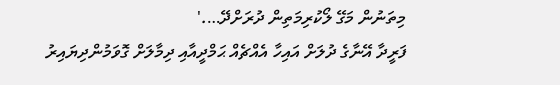މިތަނުން މަގޭ ލޯކުރިމަތިން ދުރަށްދޭ….'
ފަރީދާ އޭނާގެ ދުލަށް އައިހާ އެއްޗެއް ޙަމްދީއާއި ދިމާލަށް ގޮވަމުންދިޔައިރު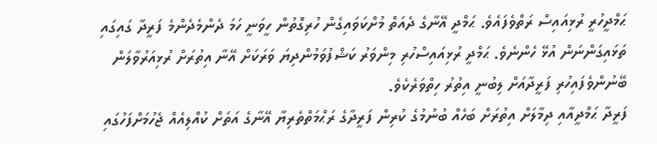ޙަމްދީހުރީ ރުޅިއައިސް ރަތްވެފައެވެ. ޙަމްދީ އޭނާގެ ދެއަތް މުށްކަވައިގެން ހުރިގޮތުން ހީވަނީ ހަމަ ދެންމެދެންމެ ފަރީދާ ގައިގައި ތަޅައިގަންނަން އުޅޭ ހެންނެވެ. ޙަމްދީ ރުޅިއައިސްހުރި މިންވަރު ކަޝްފުވަމުންދިޔަ ވަރަކަށް އޭނާ އިތުރަށް ރުޅިއަރުވާލަން ބޭނުންވެފައިހުރި ފަރީދާއަށް ލިބުނީ އިތުރު ހިތްވަރެކެވެ.
ފަރީދާ ޙަމްދީއާއި ދިމާލަށް އިތުރަށް ބަހެއް ބުނުމުގެ ކުރިން ފަރީދާގެ ރަޙްމަތްތެރިޔާ އޭނާގެ އަތަށް ކުއްލިއެއް ޖެހުމަށްފަހުގައި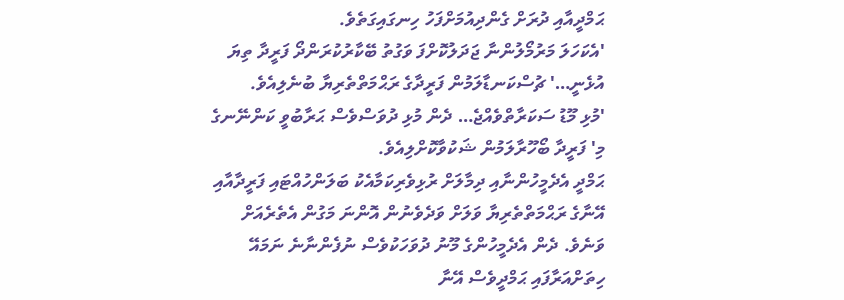ޙަމްދީއާއި ދުރަށް ގެންދިއުމަށްފަހު ހިނގައިގަތެވެ.
'އެކަހަލަ މަރުމޯލުންނާ ޖަދަލުކޮށްފަ ވަގުތު ބޭކާރުކުރަންދޯ ފަރީދާ ތިޔަ އުޅެނީ…' ޗުސްކަނޑާލަމުން ފަރީދާގެ ރަޙްމަތްތެރިޔާ ބުނެލިއެވެ.
'މުޅި މޫޑު ސަކަރާތްވެއްޖެ… ދެން މުޅި ދުވަސްވެސް ޙަރާބުވީ ކަންނޭނގެ މި' ފަރީދާ ބޯހޫރާލަމުން ޝަކުވާކޮށްލިއެވެ.
ޙަމްދީ އެދެމީހުންނާއި ދިމާލަށް ރުޅިވެރިކަމާއެކު ބަލަންހުއްޓައި ފަރީދާއާއި އޭނާގެ ރަޙްމަތްތެރިޔާ ވަލަށް ވަދެވެނުން އޮންނަ މަގުން އެތެރެއަށް ވަނެވެ. ދެން އެދެމީހުންގެ މޫނު ދުވަހަކުވެސް ނުފެންނާނެ ނަމައޭ ހިތަށްއަރާފައި ޙަމްދީވެސް އޭނާ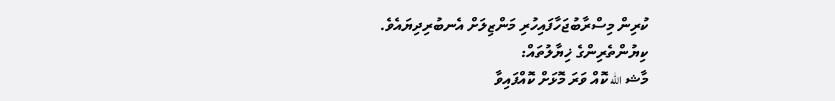ކުރިން މިސްރާބުޖަހާފައިހުރި މަންޒިލަށް އެނބުރިދިޔައެވެ.
ކިޔުންތެރިންގެ ޚިޔާލުތައް:
މާޝ الله ކޮއް ވަރަ މޮޅަށް ކޮއްފައިވާ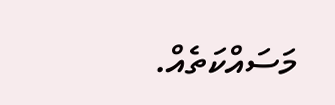މަސައްކަތެއް.